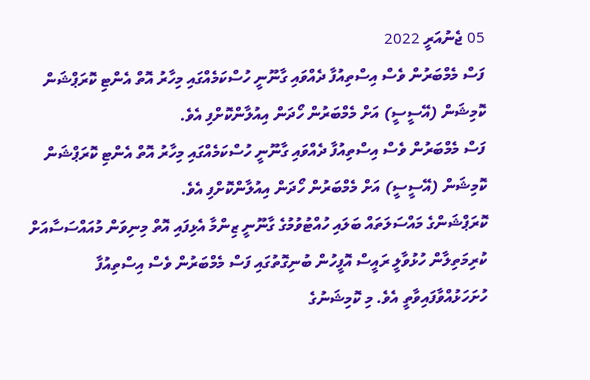05 ޖެނުއަރީ 2022
ފަސް މެމްބަރުން ވެސް އިސްތިއުފާ ދެއްވައި ގާނޫނީ ހުސްކަމެއްގައި މިހާރު އޮތް އެންޓި ކޮރަޕްޝަން ކޮމިޝަން (އޭސީސީ) އަށް މެމްބަރުން ހޯދަން އިއުލާންކޮށްފި އެވެ.
ފަސް މެމްބަރުން ވެސް އިސްތިއުފާ ދެއްވައި ގާނޫނީ ހުސްކަމެއްގައި މިހާރު އޮތް އެންޓި ކޮރަޕްޝަން ކޮމިޝަން (އޭސީސީ) އަށް މެމްބަރުން ހޯދަން އިއުލާންކޮށްފި އެވެ.
ކޮރަޕްޝަންގެ މައްސަލަތައް ބަލައި ހުއްޓުވުމުގެ ގާނޫނީ ޒިންމާ އެޅިފައި އޮތް މިނިވަން މުއައްސަސާއަށް ކުރިމަތިލާން ހުޅުވާލީ ރައީސް އޮފީހުން ބުނިގޮތުގައި ފަސް މެމްބަރުން ވެސް އިސްތިއުފާ ހުށަހަޅުއްވާފައިވާތީ އެވެ. މި ކޮމިޝަނުގެ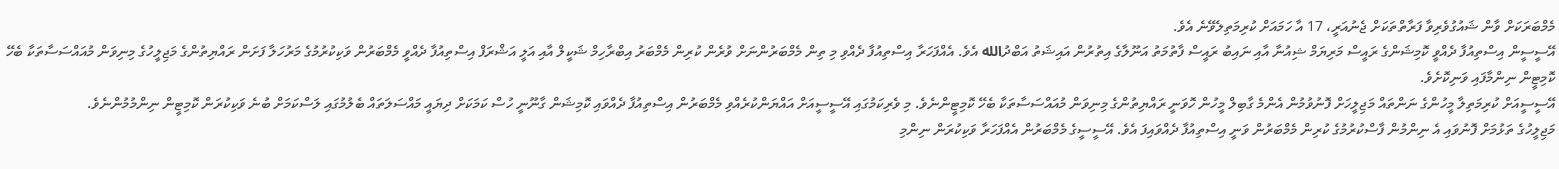މެމްބަރަކަށް ވާން ޝައުގުވެރިވާ ފަރާތްތަކަށް ޖެނުއަރީ، 17 އާ ހަމައަށް ކުރިމަތިލެވޭނެ އެވެ.
އޭސީސީން އިސްތިއުފާ ދެއްވީ ކޮމިޝަންގެ ރައީސް މަރިޔަމް ޝިއުނާ އާއި ނައިބު ރައީސް ފާތުމަތު އަނޫލާގެ އިތުރުން އައިޝަތު އަބްދުالله އެވެ. އެއްފަހަރާ އިސްތިއުފާ ދެއްވި މި ތިން މެމްބަރުންނަށް ވުރެން ކުރިން މެމްބަރު އިބްރާހިމް ޝަކީލް އާއި އަލީ އަޝްރަފް އިސްތިއުފާ ދެއްވީ މެމްބަރުން ވަކިކުރުމުގެ މަރުހަލާ ފަށަން ރައްޔިތުންގެ މަޖިލީހުގެ މިނިވަން މުއައްސަސާތަކާ ބެހޭ ކޮމިޓީން ނިންމާފައި ވަނިކޮށެވެ.
އޭސީސީއަށް ކުރިމަތިލާ މީހުންގެ ނަންތައް މަޖިލީހަށް ފޮނުވުމުން އެންމެ ގާބިލް މީހުން ހޮވަނީ ރައްޔިތުންގެ މިނިވަން މުއައްސަސާތަކާ ބެހޭ ކޮމިޓީންނެވެ. މި ވެރިކަމުގައި އޭސީސީއަށް އައްޔަންކުރެއްވި މެމްބަރުން އިސްތިއުފާ ދެއްވައި ކޮމިޝަން ގާނޫނީ ހުސް ކަމަކަށް ދިޔައީ މައްސަލަތައް ބެލުމުގައި ލަސްކަމަށް ބުނެ ވަކިކުރަން ކޮމިޓީން ނިންމުމުންނެވެ.
މަޖިލީހުގެ ތަޅުމަށް ފޮނުވައި އެ ނިންމުން ފާސްކުރުމުގެ ކުރިން މެމްބަރުން ވަނީ އިސްތިއުފާ ދެއްވައިފަ އެވެ. އޭސީސީގެ މެމްބަރުން އެއްފަހަރާ ވަކިކުރަން ނިންމި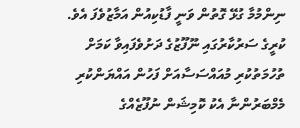ނިންމުމާ ގުޅޭ ގޮތުން ވަނީ ފާޑުކިއުން އަމާޒުވެފަ އެވެ.
ކުރީގެ ސަރުކާރުގައި ނޫފޫޒުގެ ދަށުވެފައިވާ ކަމަށް ތުހުމަތުކުރި މުއައްސަސާއަށް ފަހުން އައްޔަންކުރި މެމްބަރުންނާ އެކު ކޮމިޝަން ނުފޫޒެއްގެ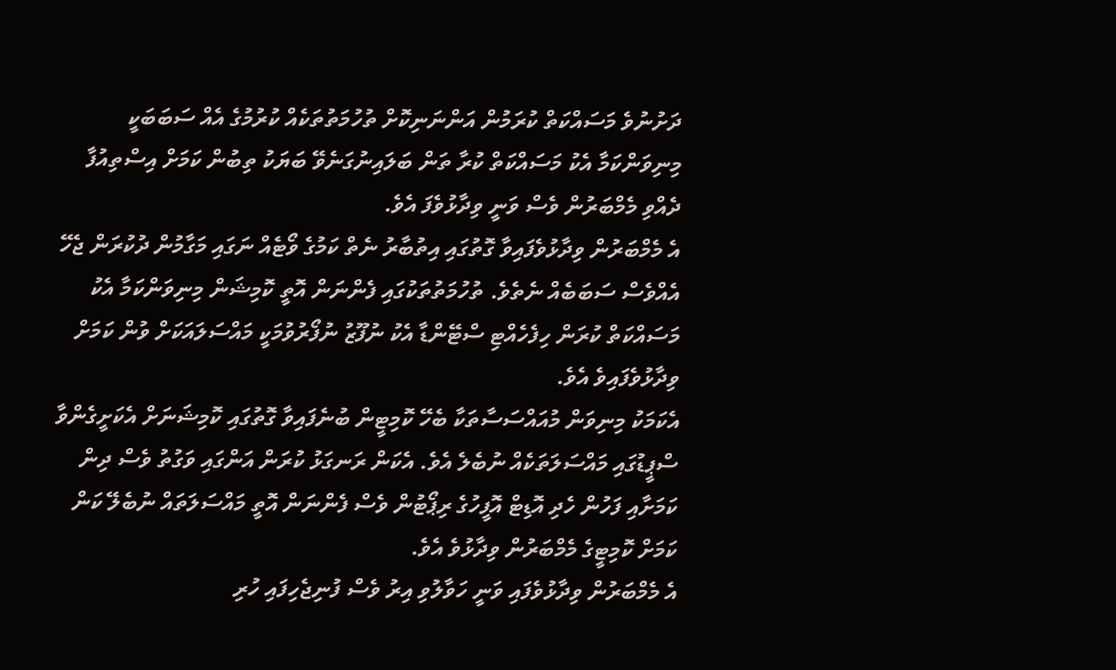ދަށުނުވެ މަސައްކަތް ކުރަމުން އަންނަނިކޮށް ތުހުމަތުތަކެއް ކުރުމުގެ އެއް ސަބަބަކީ މިނިވަންކަމާ އެކު މަސައްކަތް ކުރާ ތަން ބަލައިނުގަނެވޭ ބަޔަކު ތިބުން ކަމަށް އިސްތިއުފާ ދެއްވި މެމްބަރުން ވެސް ވަނީ ވިދާޅުވެފަ އެވެ.
އެ މެމްބަރުން ވިދާޅުވެފައިވާ ގޮތުގައި އިތުބާރު ނެތް ކަމުގެ ވޯޓެއް ނަގައި މަގާމުން ދުކުރަން ޖެހޭ އެއްވެސް ސަބަބެއް ނެތެވެ. ތުހުމަތުތަކުގައި ފެންނަން އޮތީ ކޮމިޝަން މިނިވަންކަމާ އެކު މަސައްކަތް ކުރަން ހިފެހެއްޓި ސްޓޭންޑާ އެކު ނުފޫޒު ނުފޯރުވުމަކީ މައްސަލައަކަށް ވުން ކަމަށް ވިދާޅުވެފައިވެ އެވެ.
އެކަމަކު މިނިވަން މުއައްސަސާތަކާ ބެހޭ ކޮމިޓީން ބުނެފައިވާ ގޮތުގައި ކޮމިޝަނަށް އެކަށީގެންވާ ސްޕީޑުގައި މައްސަލަތަކެއް ނުބެލެ އެވެ. އެކަން ރަނގަޅު ކުރަން އަންގައި ވަގުތު ވެސް ދިން ކަމަށާއި ފަހުން ހެދި އޮޑިޓް އޮފީހުގެ ރިޕޯޓުން ވެސް ފެންނަން އޮތީ މައްސަލަތައް ނުބެލޭ ކަން ކަމަށް ކޮމިޓީގެ މެމްބަރުން ވިދާޅުވެ އެވެ.
އެ މެމްބަރުން ވިދާޅުވެފައި ވަނީ ހަވާލުވި އިރު ވެސް ފުނިޖެހިފައި ހުރި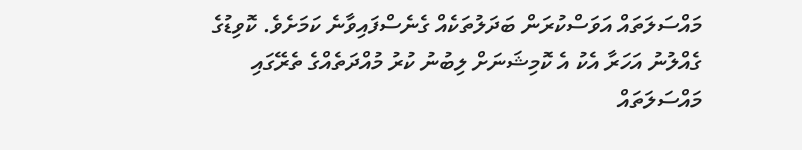މައްސަލަތައް އަވަސްކުރަން ބަދަލުތަކެއް ގެނެސްފައިވާނެ ކަމަށެވެ. ކޮވިޑުގެ ގެއްލުނު އަހަރާ އެކު އެ ކޮމިޝަނަށް ލިބުނު ކުރު މުއްދަތެއްގެ ތެރޭގައި މައްސަލަތައް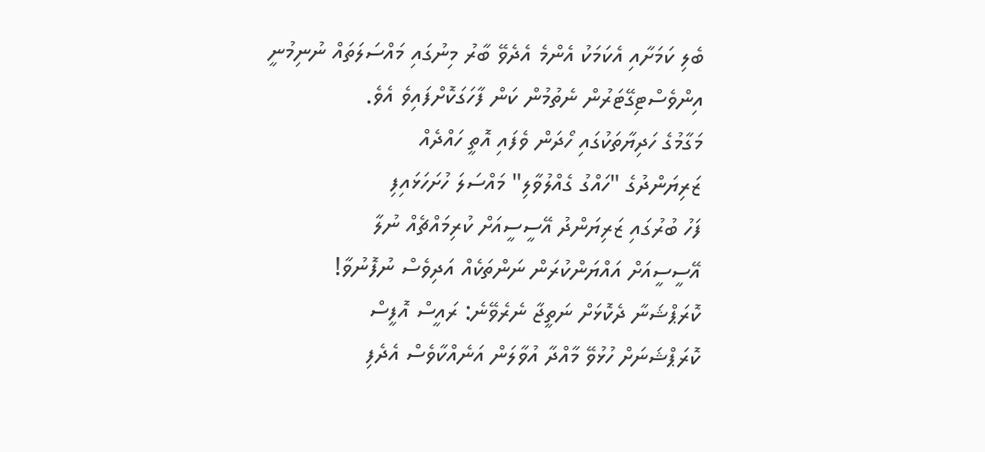ބެލި ކަމަށާއި އެކަމަކު އެންމެ އެދެވޭ ބާރު މިނުގައި މައްސަލަތައް ނުނިމުނީ އިންވެސްޓިގޭޓަރުން ނެތުމުން ކަން ފާހަގަކޮށްފައިވެ އެވެ.
މަގާމުގެ ހަދިޔާތަކުގައި ހޯދަން ވެފައި އޮތީ ހައްދެއް
ޒަރިޔަންދުގެ "ހައްގު ގެއްލުވާލި" މައްސަލަ ހުށަހަޅައިފި
ފަހު ބުރުގައި ޒަރިޔަންދު އޭސީސީއަށް ކުރިމައްޗެއް ނުލާ
އޭސީސީއަށް އައްޔަންކުރަން ނަންތަކެއް އަދިވެސް ނުފޮނުވާ!
ކޮރަޕްޝަނާ ދެކޮޅަށް ނަތީޖާ ނެރެވޭނެ: ރައީސް އޮފީސް
ކޮރަޕްޝަނަށް ހުޅުވޭ މާއްދާ އުވާލަން އަނެއްކާވެސް އެދެފި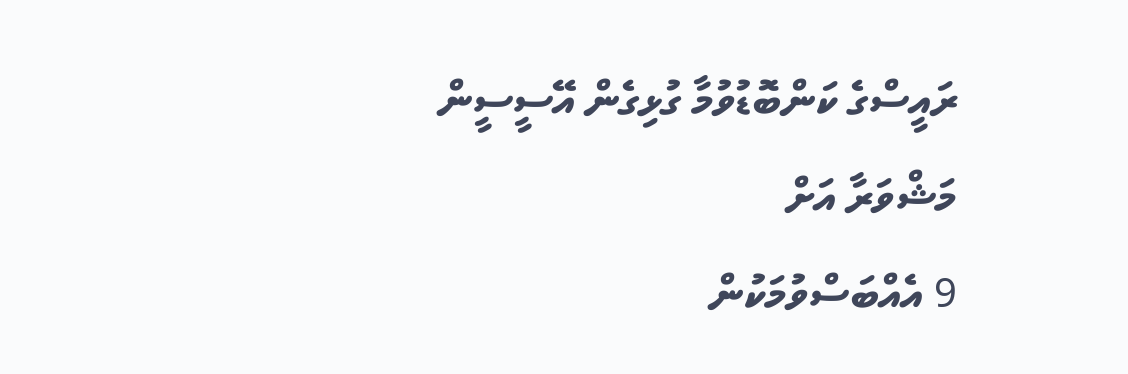ރައީސްގެ ކަންބޮޑުވުމާ ގުޅިގެން އޭސީސީން މަޝްވަރާ އަށް
9 އެއްބަސްވުމަކުން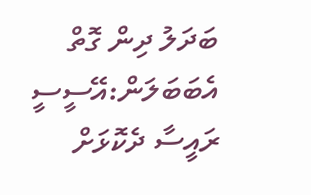ބަދަލު ދިން ގޮތް އެބަބަލަން:އޭސީސީ
ރައީސާ ދެކޮޅަށް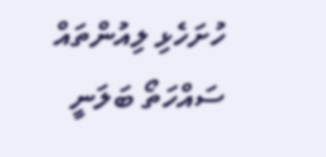ހުށަހެޅި ލިއުންތައް ސައްހަތޯ ބަލަނީ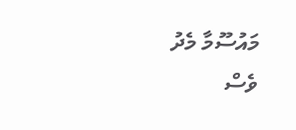މައުސޫމާ މެދު ވެސް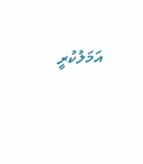އަމަލުކުރީ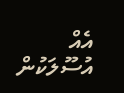އެއް އުސޫލަކުން